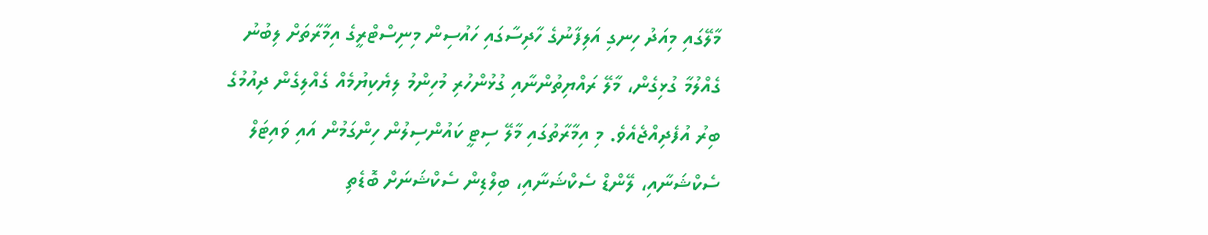މާލޭގައި މިއަދު ހިނގި އަލިފާނުގެ ހާދިސާގައި ހައުސިން މިނިސްޓްރީގެ އިމާރާތަށް ލިބުނު ގެއްލުމާ ގުޅިގެން، މާލޭ ރައްޔިތުންނާއި ގުޅުންހުރި މުހިންމު ލިޔެކިޔުމެއް ގެއްލިގެން ދިއުމުގެ ބިރު އުފެދިއްޖެއެވެ. މި އިމާރާތުގައި މާލޭ ސިޓީ ކައުންސިލުން ހިންގަމުން އައި ވައިޓަލް ސެކްޝަނާއި، ލޭންޑް ސެކްޝަނާއި، ބިލްޑިން ސެކްޝަނަށް ބޮޑެތި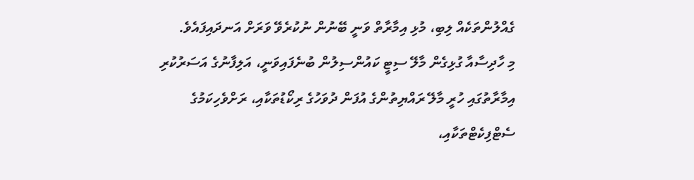ގެއްލުންތަކެއް ލިބި، މުޅި އިމާރާތް ވަނީ ބޭނުން ނުކުރެވޭ ވަރަށް އަނދައިފައެވެ.
މި ހާދިސާއާ ގުޅިގެން މާލޭ ސިޓީ ކައުންސިލުން ބުނެފައިވަނީ، އަލިފާނުގެ އަސަރުކުރި އިމާރާތުގައި ހުރީ މާލޭ ރައްޔިތުންގެ އުފަން ދުވަހުގެ ރިކޯޑުތަކާއި، ރަށްވެހިކަމުގެ ސެޓްފިކެޓްތަކާއި،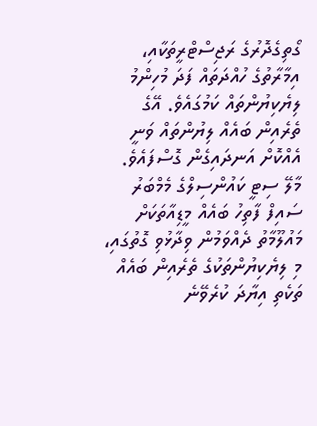ގޯތިގެދޮރުގެ ރަޖިސްޓްރީތަކާއި، އިމާރާތުގެ ހުއްދަތައް ފަދަ މުހިންމު ލިޔެކިޔުންތައް ކަމުގައެވެ. އޭގެ ތެރެއިން ބައެއް ލިޔުންތައް ވަނީ އެއްކޮށް އަނދައިގެން ގޮސްފައެވެ.
މާލޭ ސިޓީ ކައުންސިލްގެ މެމްބަރު ސައިފް ފާތިހު ބައެއް މީޑިއާތަކަށް މައުލޫމާތު ދެއްވަމުން ވިދާޅުވި ގޮތުގައި، މި ލިޔެކިޔުންތަކުގެ ތެރެއިން ބައެއް ތަކެތި އިޔާދަ ކުރެވޭނެ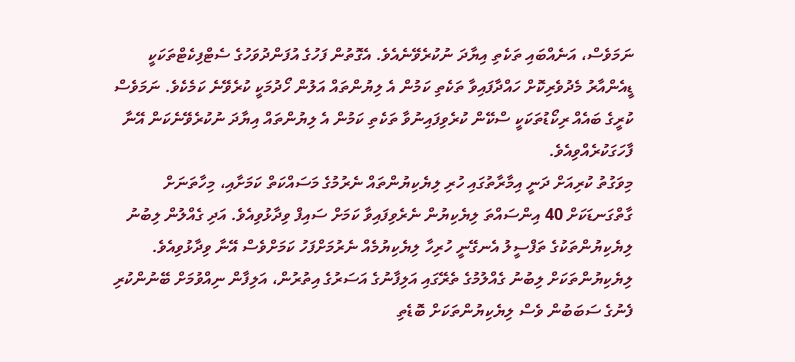ނަމަވެސް، އަނެއްބައި ތަކެތި އިޔާދަ ނުކުރެވޭނެއެވެ. އެގޮތުން ފަހުގެ އުފަންދުވަހުގެ ސެޓްފިކެޓްތަކަކީ ޑީއެންއާރު މެދުވެރިކޮށް ހައްދާފައިވާ ތަކެތި ކަމުން އެ ލިޔުންތައް އަލުން ހޯދުމަކީ ކުރެވޭނެ ކަމެކެވެ. ނަމަވެސް ކުރީގެ ބައެއް ރިކޯޑުތަކަކީ ސްކޭން ކުރެވިފައިނުވާ ތަކެތި ކަމުން އެ ލިޔުންތައް އިޔާދަ ނުކުރެވޭނެކަން އޭނާ ފާހަގަކުރެއްވިއެވެ.
މިވަގުތު ކުރިއަށް ދަނީ އިމާރާތުގައި ހުރި ލިޔެކިޔުންތައް ނެރުމުގެ މަސައްކަތް ކަމަށާއި، މިހާތަނަށް ގާތްގަނޑަކަށް 40 އިންސައްތަ ލިޔެކިޔުން ނެރެވިފައިވާ ކަމަށް ސައިފް ވިދާޅުވިއެވެ. އަދި ގެއްލުން ލިބުނު ލިޔެކިޔުންތަކުގެ ތަފްސީލު އެނގޭނީ ހުރިހާ ލިޔެކިޔުމެއް ނެރުމަށްފަހު ކަމަށްވެސް އޭނާ ވިދާޅުވިއެވެ.
ލިޔެކިޔުންތަކަށް ލިބުނު ގެއްލުމުގެ ތެރޭގައި އަލިފާނުގެ އަސަރުގެ އިތުރުން، އަލިފާން ނިއްވުމަށް ބޭނުންކުރި ފެނުގެ ސަބަބުން ވެސް ލިޔެކިޔުންތަކަށް ބޮޑެތި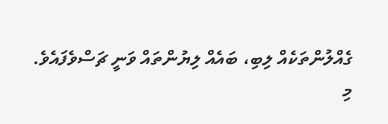ގެއްލުންތަކެއް ލިބި، ބައެއް ލިޔުންތައް ވަނީ ޗަސްވެފައެވެ.
މި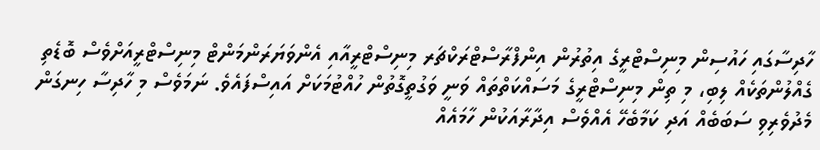ހާދިސާގައި ހައުސިން މިނިސްޓްރީގެ އިތުރުން އިންފްރާސްޓްރަކްޗަރ މިނިސްޓްރީއާއި އެންވަޔަރަންމަންޓް މިނިސްޓްރީއަށްވެސް ބޮޑެތި ގެއްލުންތަކެއް ލިބި، މި ތިން މިނިސްޓްރީގެ މަސައްކަތްތައް ވަނީ ވަގުތީގޮތުން ހުއްޓުމަކަށް އައިސްފައެވެ. ނަމަވެސް މި ހާދިސާ ހިނގަން މެދުވެރިވި ސަބަބެއް އަދި ކަމާބެހޭ އެއްވެސް އިދާރާއަކުން ހާމައެއް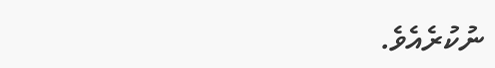ނުކުރެއެވެ.